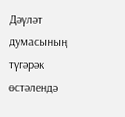Дәүләт думасының түгәрәк өстәлендә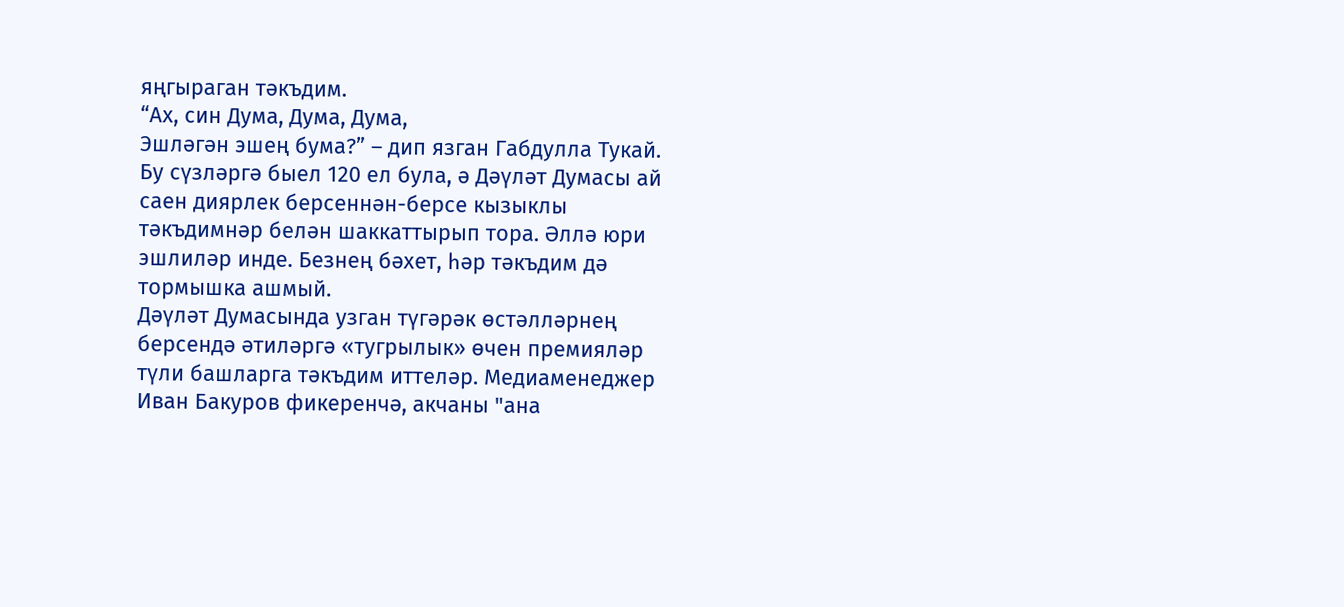яңгыраган тәкъдим.
“Ах, син Дума, Дума, Дума,
Эшләгән эшең бума?” – дип язган Габдулла Тукай. Бу сүзләргә быел 120 ел була, ә Дәүләт Думасы ай саен диярлек берсеннән-берсе кызыклы тәкъдимнәр белән шаккаттырып тора. Әллә юри эшлиләр инде. Безнең бәхет, һәр тәкъдим дә тормышка ашмый.
Дәүләт Думасында узган түгәрәк өстәлләрнең берсендә әтиләргә «тугрылык» өчен премияләр түли башларга тәкъдим иттеләр. Медиаменеджер Иван Бакуров фикеренчә, акчаны "ана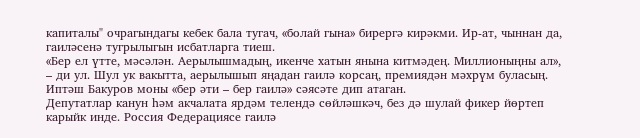капиталы" очрагындагы кебек бала тугач, «болай гына» бирергә кирәкми. Ир-ат, чыннан да, гаиләсенә тугрылыгын исбатларга тиеш.
«Бер ел үтте, мәсәлән. Аерылышмадың, икенче хатын янына китмәдең. Миллионыңны ал», – ди ул. Шул ук вакытта, аерылышып яңадан гаилә корсаң, премиядән мәхрүм буласың. Иптәш Бакуров моны «бер әти – бер гаилә» сәясәте дип атаган.
Депутатлар канун һәм акчалата ярдәм телендә сөйләшкәч, без дә шулай фикер йөртеп карыйк инде. Россия Федерациясе гаилә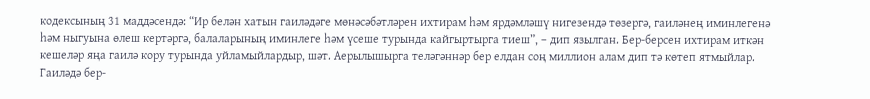кодексының 31 маддәсендә: “Ир белән хатын гаиләдәге мөнәсәбәтләрен ихтирам һәм ярдәмләшү нигезендә төзергә, гаиләнең иминлегенә һәм ныгуына өлеш кертәргә, балаларының иминлеге һәм үсеше турында кайгыртырга тиеш”, – дип язылган. Бер-берсен ихтирам иткән кешеләр яңа гаилә кору турында уйламыйлардыр, шәт. Аерылышырга теләгәннәр бер елдан соң миллион алам дип тә көтеп ятмыйлар. Гаиләдә бер-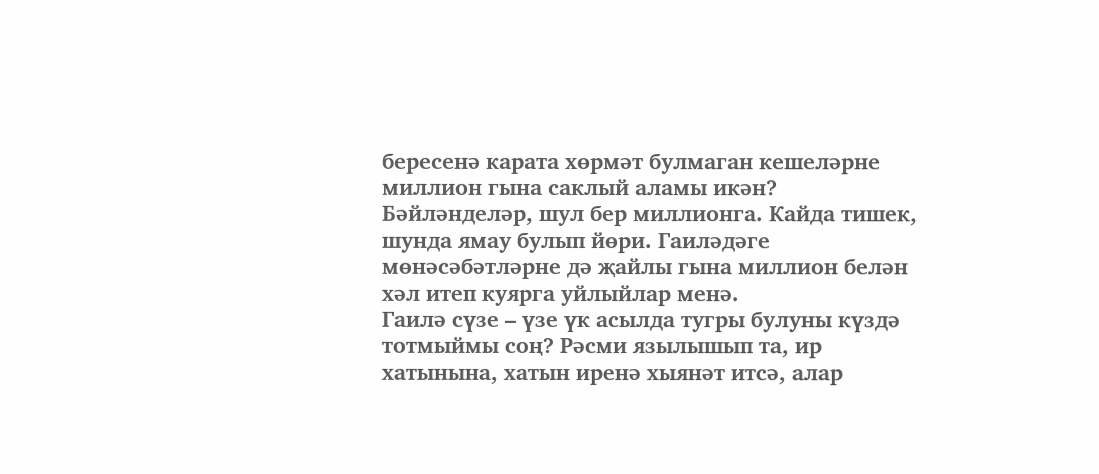бересенә карата хөрмәт булмаган кешеләрне миллион гына саклый аламы икән?
Бәйләнделәр, шул бер миллионга. Кайда тишек, шунда ямау булып йөри. Гаиләдәге мөнәсәбәтләрне дә җайлы гына миллион белән хәл итеп куярга уйлыйлар менә.
Гаилә сүзе – үзе үк асылда тугры булуны күздә тотмыймы соң? Рәсми язылышып та, ир хатынына, хатын иренә хыянәт итсә, алар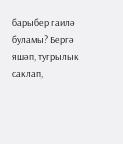барыбер гаилә буламы? Бергә яшәп, тугрылык саклап,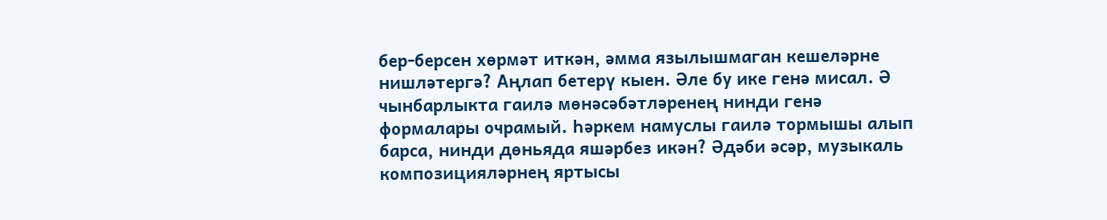бер-берсен хөрмәт иткән, әмма язылышмаган кешеләрне нишләтергә? Аңлап бетерү кыен. Әле бу ике генә мисал. Ә чынбарлыкта гаилә мөнәсәбәтләренең нинди генә формалары очрамый. Һәркем намуслы гаилә тормышы алып барса, нинди дөньяда яшәрбез икән? Әдәби әсәр, музыкаль композицияләрнең яртысы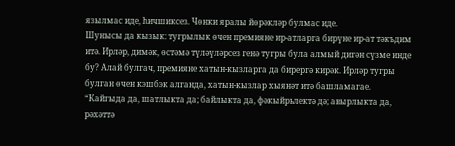язылмас иде, һичшиксез. Чөнки яралы йөрәкләр булмас иде.
Шунысы да кызык: тугрылык өчен премияне ир-атларга бирүне ир-ат тәкъдим итә. Ирләр, димәк, өстәмә түләүләрсез генә тугры була алмый дигән сүзме инде бу? Алай булгач, премияне хатын-кызларга да бирергә кирәк. Ирләр тугры булган өчен кэшбэк алганда, хатын-кызлар хыянәт итә башламагае.
“Кайгыда да, шатлыкта да; байлыкта да, фәкыйрьлектә дә; авырлыкта да, рәхәттә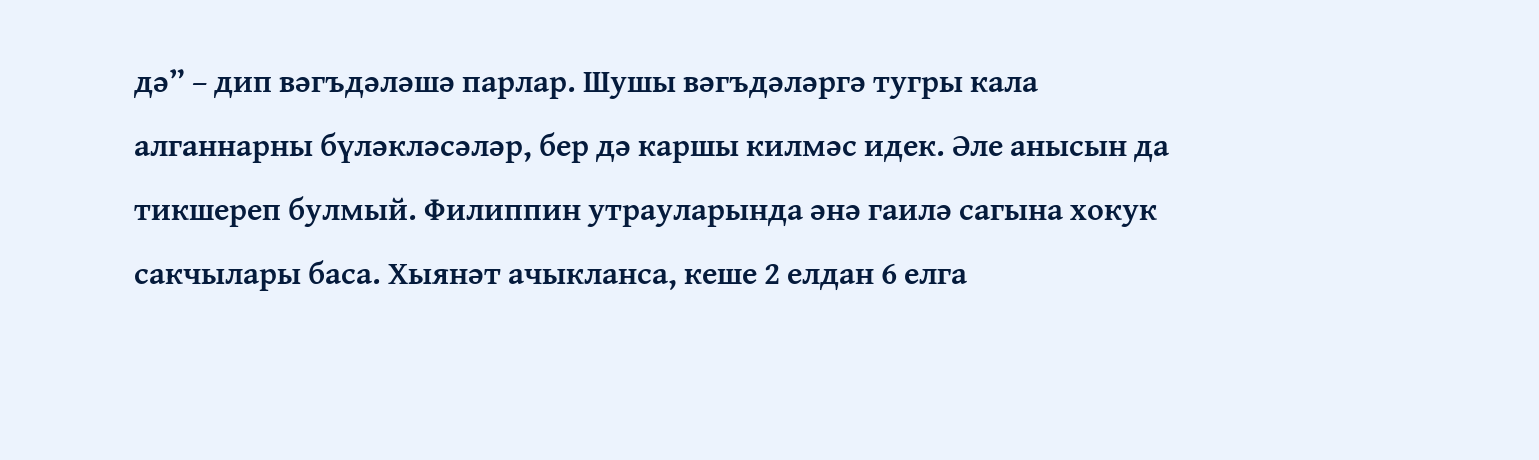дә” – дип вәгъдәләшә парлар. Шушы вәгъдәләргә тугры кала алганнарны бүләкләсәләр, бер дә каршы килмәс идек. Әле анысын да тикшереп булмый. Филиппин утрауларында әнә гаилә сагына хокук сакчылары баса. Хыянәт ачыкланса, кеше 2 елдан 6 елга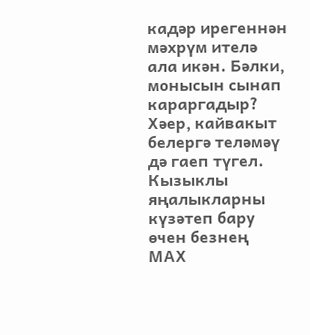кадәр ирегеннән мәхрүм ителә ала икән. Бәлки, монысын сынап караргадыр? Хәер, кайвакыт белергә теләмәү дә гаеп түгел.
Кызыклы яңалыкларны күзәтеп бару өчен безнең МАХ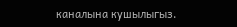каналына кушылыгыз.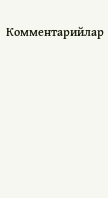Комментарийлар